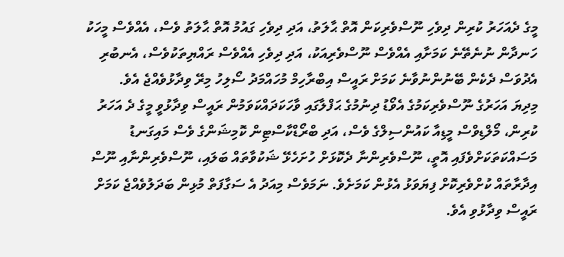މީގެ ދެއަހަރު ކުރިން ދިވެހި ނޫސްވެރިކަން އޮތް ޙާލަތު، އަދި ދިވެހި ގައުމު އޮތް ޙާލަތު ވެސް، އެއްވެސް މީހަކު ހަނދާން ނުނެތޭނެ ކަމަށާއި އެއްވެސް ނޫސްވެރިއަކު، އަދި ދިވެހި އެއްވެސް ރައްޔިތަކުވެސް، އެނބުރި އެދުވަސް ދެކެން ބޭނުންނުވާނެ ކަމަށް ރައީސް އިބްރާހިމް މުހައްމަދު ސޯލިހު މިރޭ ވިދާޅުވެއްޖެ އެވެ.
މިދިޔަ އަހަރުގެ ނޫސްވެރިކަމުގެ އެވޯޑު ދިނުމުގެ ޙަފްލާގައި ވާހަކަދައްކަވަމުން ރައީސް ވިދާޅުވީ މީގެ ދެ އަހަރު ކުރިން، މޯލްޑިވްސް މީޑިއާ ކައުންސިލްގެ ވެސް، އަދި ބްރޯޑްކާސްޓިން ކޮމިޝަންގެ ވެސް މައިގަނޑު މަސައްކަތަކަށްވެފައި އޮތީ، ނޫސްވެރިންނާ ދެކޮޅަށް ހުށަހެޅޭ ޝަކުވާތައް ބަލައި، ނޫސްވެރިންނާއި ނޫސް އިދާރާތައް ކުށްވެރިކޮށް ފިޔަވަޅު އެޅުން ކަމަށެވެ. ނަމަވެސް މިއަދު އެ ސަގާފަތް މުޅިން ބަދަލުވެއްޖެ ކަމަށް ރައީސް ވިދާޅުވި އެވެ.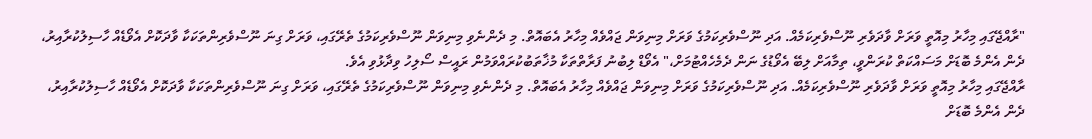"ރާއްޖޭގައި މިހާރު މިއޮތީ ވަރަށް ވާދަވެރި ނޫސްވެރިކަމެއް. އަދި ނޫސްވެރިކަމުގެ ވަރަށް މިނިވަން ޖައްވެއް މިހާރު އެބައޮތް. މި ދެންނެވި މިނިވަން ނޫސްވެރިކަމުގެ ތެރޭގައި، ވަރަށް ގިނަ ނޫސްވެރިންތަކަކާ ވާދަކޮށް އެވޯޑެއް ހާސިލުކުރާއިރު، ދެން އެންމެ ބޮޑަށް މަސައްކަތް ކުރަންވީ، ތިމާއަށް ލިބޭ އެވޯޑުގެ ނަން ދެމެހެއްޓުމަށް،" އެވޯޑް ލިބުނު ފަރާތްތަކާ މުޚާތަބުކުރައްވަމުން ރައީސް ސޯލިހު ވިދާޅުވި އެވެ.
ރާއްޖޭގައި މިހާރު މިއޮތީ ވަރަށް ވާދަވެރި ނޫސްވެރިކަމެއް. އަދި ނޫސްވެރިކަމުގެ ވަރަށް މިނިވަން ޖައްވެއް މިހާރު އެބައޮތް. މި ދެންނެވި މިނިވަން ނޫސްވެރިކަމުގެ ތެރޭގައި، ވަރަށް ގިނަ ނޫސްވެރިންތަކަކާ ވާދަކޮށް އެވޯޑެއް ހާސިލުކުރާއިރު، ދެން އެންމެ ބޮޑަށް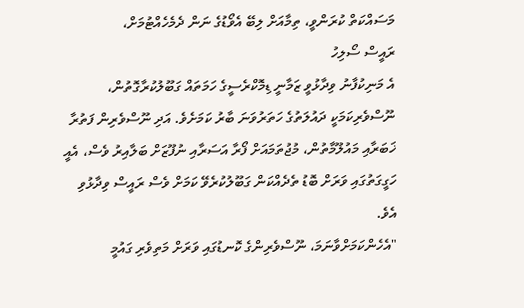މަސައްކަތް ކުރަންވީ، ތިމާއަށް ލިބޭ އެވޯޑުގެ ނަން ދެމެހެއްޓުމަށް،
ރައީސް ސޯލިހު
އެ މަނިކުފާނު ވިދާޅުވީ ޒަމާނީ ޑިމޮކްރެސީގެ ހަމަތައް ގަބޫލުކުރާގޮތުން، ނޫސްވެރިކަމަކީ ދައުލަތުގެ ހަތަރުވަނަ ބާރު ކަމަށެވެ. އަދި ނޫސްވެރިން ފަތުރާ ޚަބަރާއި މައުލޫމާތުން، މުޖުތަމައަށް ފޯރާ އަސަރާއި ނުފޫޒަށް ބަލާއިރު ވެސް، އެއީ ހަގީގަތުގައި ވަރަށް ބޮޑު ތެދެއްކަން ގަބޫލުކުރެވޭ ކަމަށް ވެސް ރައީސް ވިދާޅުވި އެވެ.
"އެހެންކަމަށްވާނަމަ، ނޫސްވެރިންގެ ކޮނޑުގައި ވަރަށް މަތިވެރި ގައުމީ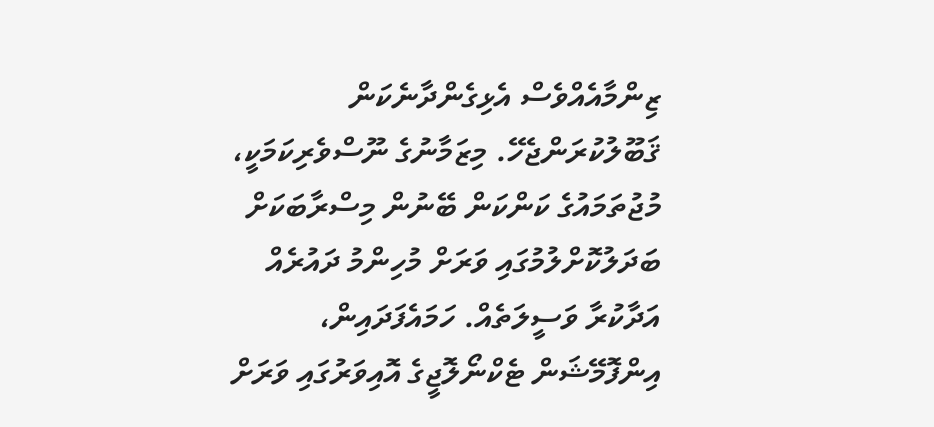ޒިންމާއެއްވެސް އެޅިގެންދާނެކަން ޤަބޫލުކުރަންޖެހޭ. މިޒަމާނުގެ ނޫސްވެރިކަމަކީ، މުޖުތަމައުގެ ކަންކަން ބޭނުން މިސްރާބަކަށް ބަދަލުކޮށްލުމުގައި ވަރަށް މުހިންމު ދައުރެއް އަދާކުރާ ވަސީލަތެއް. ހަމައެފަދައިން، އިންފޮމޭޝަން ޓެކްނޯލޮޖީގެ އޮއިވަރުގައި ވަރަށް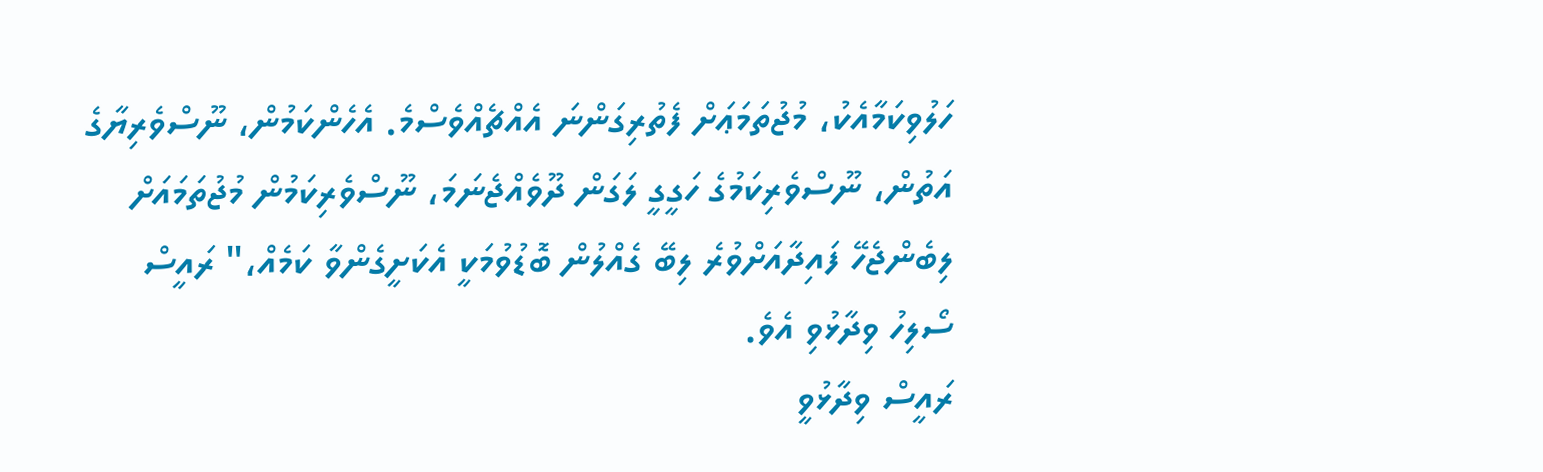ހަލުވިކަމާއެކު، މުޖުތަމަޢަށް ފެތުރިގަންނަ އެއްޗެއްވެސްމެ. އެހެންކަމުން، ނޫސްވެރިޔާގެ އަތުން، ނޫސްވެރިކަމުގެ ހަގީގީ ލަގަން ދޫވެއްޖެނަމަ، ނޫސްވެރިކަމުން މުޖުތަމައަށް ލިބެންޖެހޭ ފައިދާއަށްވުރެ ލިބޭ ގެއްލުން ބޮޑުވުމަކީ އެކަށީގެންވާ ކަމެއް،" ރައީސް ސޯލިހު ވިދާޅުވި އެވެ.
ރައީސް ވިދާޅުވީ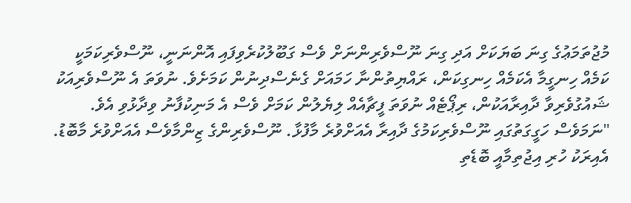މުޖުތަމަޢުގެ ގިނަ ބަޔަކަށް އަދި ގިނަ ނޫސްވެރިންނަށް ވެސް ގަބޫލުކުރެވިފައި އޮންނަނީ، ނޫސްވެރިކަމަކީ ކަމެއް ހިނގީމާ އެކަމެއް ހިނގިކަން، ރައްޔިތުންނާ ހަމައަށް ގެނެސްދިނުން ކަމަށެވެ. ނުވަތަ އެ ނޫސްވެރިއަކު ޝައުގުވެރިވާ ދާއިރާއަކުން، ރިޕޯޓެއް ނުވަތަ ފީޗާއެއް ލިޔެލުން ކަމަށް ވެސް އެ މަނިކުފާނު ވިދާޅުވި އެވެ.
"ނަމަވެސް ހަގީގަތުގައި ނޫސްވެރިކަމުގެ ދާއިރާ އެއަށްވުރެ މާފުޅާ. ނޫސްވެރިންގެ ޒިންމާވެސް އެއަށްވުރެ މާބޮޑު. އެއިރަކު ހުރި އިޖުތިމާއީ ބޮޑެތި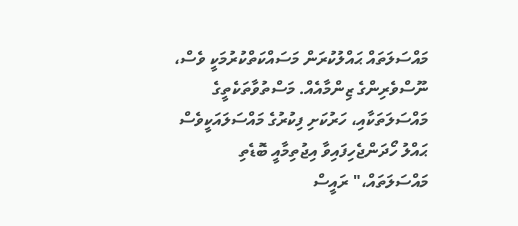މައްސަލަތައް ޙައްލުކުރަން މަސައްކަތްކުރުމަކީ ވެސް، ނޫސްވެރިންގެ ޒިންމާއެއް. މަސްތުވާތަކެތީގެ މައްސަލަތަކާއި، ހަރުކަށި ފިކުރުގެ މައްސަލައަކީވެސް ޙައްލު ހޯދަންޖެހިފައިވާ އިޖުތިމާއީ ބޮޑެތި މައްސަލަތައް،" ރައީސް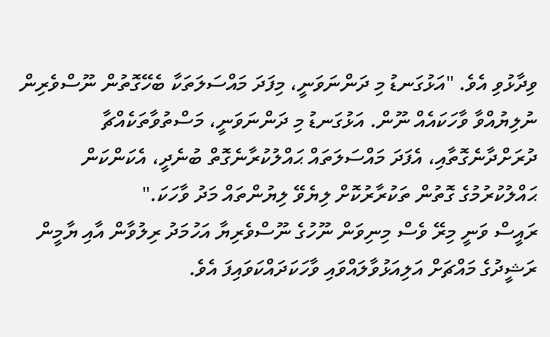ވިދާޅުވި އެވެ. "އަޅުގަނޑު މި ދަންނަވަނީ، މިފަދަ މައްސަލަތަކާ ބެހޭގޮތުން ނޫސްވެރިން ނުލިޔުއްވާ ވާހަކައެއް ނޫން. އަޅުގަނޑު މި ދަންނަވަނީ، މަސްތުވާތަކެއްޗާ ދުރަށްދާނެގޮތާއި، އެފަދަ މައްސަލަތައް ޙައްލުކުރާނެގޮތް ބުނެދީ، އެކަންކަން ޙައްލުކުރުމުގެ ގޮތުން ތަކުރާރުކޮށް ލިޔެވޭ ލިޔުންތައް މަދު ވާހަކަ."
ރައީސް ވަނީ މިރޭ ވެސް މިނިވަން ނޫހުގެ ނޫސްވެރިޔާ އަހުމަދު ރިލުވާން އާއި ޔާމީން ރަޝީދުގެ މައްޗަށް އަލިއަޅުވާލައްވައި ވާހަކަދައްކަވައިފަ އެވެ.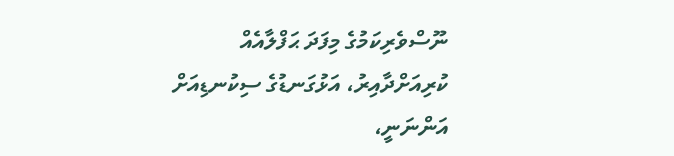ނޫސްވެރިކަމުގެ މިފަދަ ޙަފްލާއެއް ކުރިއަށްދާއިރު، އަޅުގަނޑުގެ ސިކުނޑިއަށް އަންނަނީ،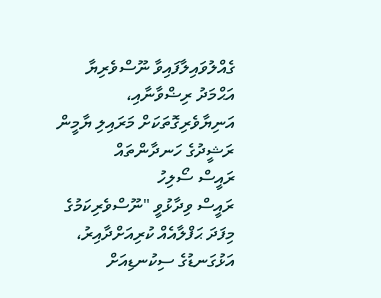ގެއްލުވައިލާފައިވާ ނޫސްވެރިޔާ އަޙްމަދު ރިޟްވާނާއި، އަނިޔާވެރިގޮތަކަށް މަރައިލި ޔާމީން ރަޝީދުގެ ހަނދާންތައް
ރައީސް ސޯލިހު
ރައީސް ވިދާޅުވީ "ނޫސްވެރިކަމުގެ މިފަދަ ޙަފްލާއެއް ކުރިއަށްދާއިރު، އަޅުގަނޑުގެ ސިކުނޑިއަށް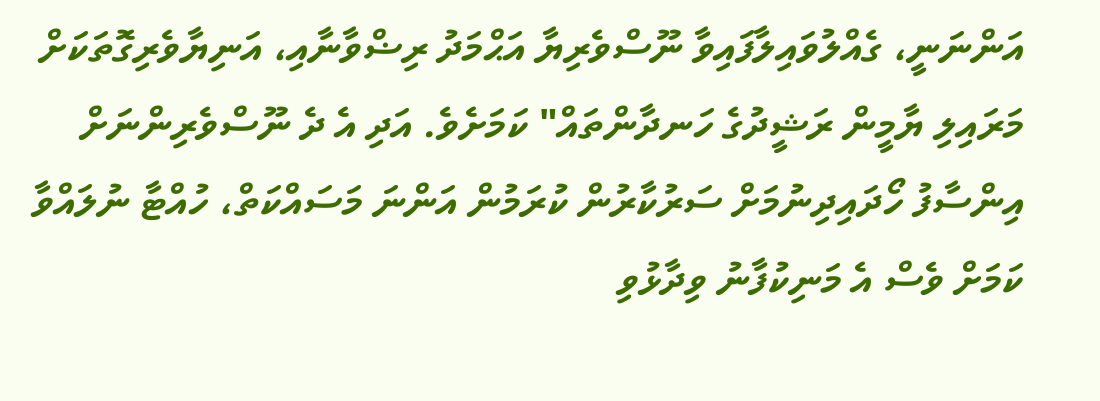އަންނަނީ، ގެއްލުވައިލާފައިވާ ނޫސްވެރިޔާ އަޙްމަދު ރިޟްވާނާއި، އަނިޔާވެރިގޮތަކަށް މަރައިލި ޔާމީން ރަޝީދުގެ ހަނދާންތައް" ކަމަށެވެ. އަދި އެ ދެ ނޫސްވެރިންނަށް އިންސާފު ހޯދައިދިނުމަށް ސަރުކާރުން ކުރަމުން އަންނަ މަސައްކަތް، ހުއްޓާ ނުލައްވާ ކަމަށް ވެސް އެ މަނިކުފާނު ވިދާޅުވި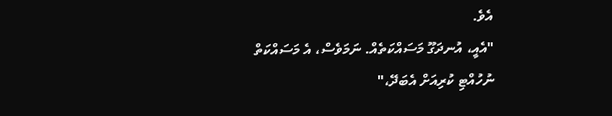އެވެ.
"އެއީ، އުނދަގޫ މަސައްކަތެއް. ނަމަވެސް، އެ މަސައްކަތް ނުހުއްޓި ކުރިއަށް އެބަދޭ،"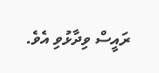ރައީސް ވިދާޅުވި އެވެ.